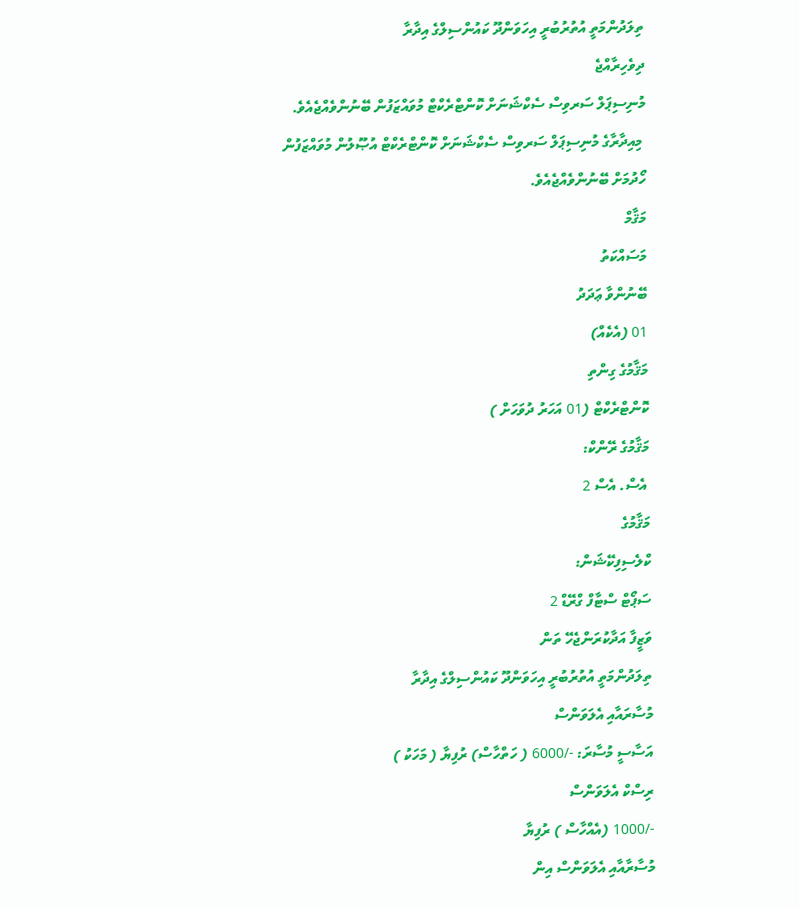ތިލަދުންމަތީ އުތުރުބުރީ އިހަވަންދޫ ކައުންސިލްގެ އިދާރާ
ދިވެހިރާއްޖެ
މުނިސިޕަލް ސަރވިސް ސެކްޝަނަށް ކޮންޓްރެކްޓް މުވައްޒަފުން ބޭނުންވެއްޖެއެވެ.
 މިއިދާރާގެ މުނިސިޕަލް ސަރވިސް ސެކްޝަނަށް ކޮންޓްރެކްޓް އުޞޫލުން މުވައްޒަފުން ހޯދުމަށް ބޭނުންވެއްޖެއެވެ.
މަޤާމް
މަސައްކަތު
ބޭނުންވާ ޢަދަދު
01 (އެކެއް)
މަޤާމުގެ ގިންތި
ކޮންޓްރެކްޓް (01 އަހަރު ދުވަހަށް )
މަޤާމުގެ ރޭންކް:
 އެސް. އެސް 2
މަޤާމުގެ
ކްލެސިފިކޭޝަން:
ސަޕޯޓް ސްޓާފް ގްރޭޑް 2
ވަޒީފާ އަދާކުރަންޖެހޭ ތަން
ތިލަދުންމަތީ އުތުރުބުރީ އިހަވަންދޫ ކައުންސިލްގެ އިދާރާ
މުސާރައާއި އެލަވަންސް
އަސާސީ މުސާރަ: -/6000 ( ހަތްހާސް) ރުފިޔާ ( މަހަކު )
ރިސްކް އެލަވަންސް
-/1000 (އެއްހާސް ) ރުފިޔާ
މުސާރާއާއި އެލަވަންސް އިން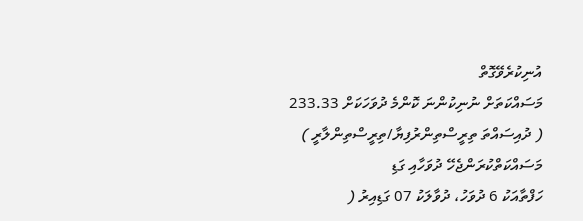އުނިކުރެވޭގޮތް
މަސައްކަތަށް ނުނިކުންނަ ކޮންމެ ދުވަހަކަށް 233.33 ( ދުއިސައްތަ ތިރީސްތިންރުފިޔާ/ތިރީސްތިންލާރީ )
މަސައްކަތްކުރަންޖެހޭ ދުވަހާއި ގަޑި
ހަފްތާއަކު 6 ދުވަހު، ދުވާލަކު 07 ގަޑިއިރު (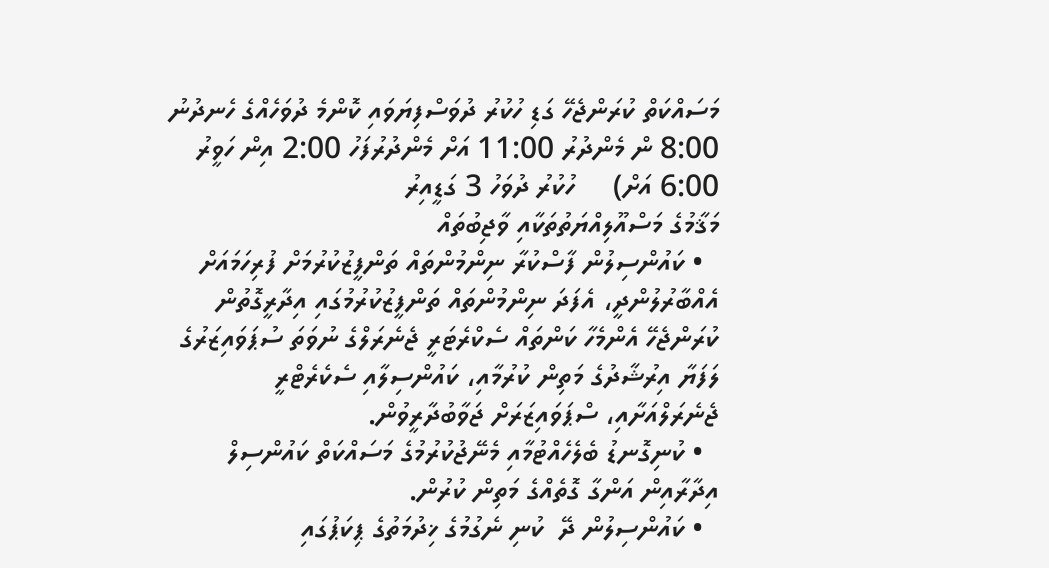މަސައްކަތް ކުރަންޖެހޭ ގަޑި ހުކުރު ދުވަސްފިޔަވައި ކޮންމެ ދުވަހެއްގެ ހެނދުނު 8:00 ން މެންދުރު 11:00 އަށް މެންދުރުފަހު 2:00 އިން ހަވީރު 6:00 އަށް)     ހުކުރު ދުވަހު 3 ގަޑީއިރު
މަޤާމުގެ މަސްއޫލިއްޔަތުތަކާއި ވާޖިބުތައް
  • ކައުންސިލުން ފާސްކުރާ ނިންމުންތައް ތަންފީޒުކުރުމަށް ފުރިހަމައަށް އެއްބާރުލުންދީ، އެފަދަ ނިންމުންތައް ތަންފީޒުކުރުމުގައި އިދާރީގޮތުން ކުރަންޖެހޭ އެންމެހާ ކަންތައް ސެކްރެޓަރީ ޖެނެރަލްގެ ނުވަތަ ސުޕަވައިޒަރުގެ ލަފަޔާ އިރުޝާދުގެ މަތިން ކުރުމާއި، ކައުންސިލާއި ސެކެރެޓްރީ ޖެނެރަލްއަށާއި، ސްޕަވައިޒަރަށް ޖަވާބުދާރީވުން.
  • ކުނިގޮނޑު ބެލެހެއްޓުމާއި މެނޭޖުކުރުމުގެ މަސައްކަތް ކައުންސިލް އިދާރާއިން އަންގާ ގޮތެއްގެ މަތިން ކުރުން.
  • ކައުންސިލުން ދޭ  ކުނި ނެގުމުގެ ޚިދުމަތުގެ ޕިކަޕުގައި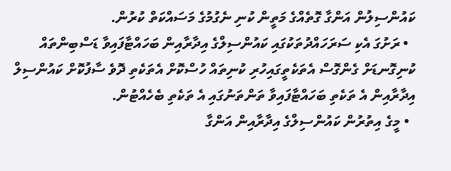ކައުންސިލުން އަންގާ ގޮތެއްގެ މަތީން ކުނި ނެގުމުގެ މަސައްކަތް ކުރުން.
  • ރަށުގަ އެކި ސަރަހައްދުތަކުގައި ކައުންސިލްގެ އިދާރާއިން ބަހައްޓާފައިވާ ޑަސްބިންތައް ކުނިގޮނޑަށް ގެންގޮސް އެތަކެތީގައިހުރި ކުނިތައް ހުސްކޮށް އެތަކެތި ދޮވެ ސާފުކޮށް ކައުންސިލް އިދާރާއިން އެ ތަކެތި ބަހައްޓާފައިވާ ތަންތަނުގައި އެ ތަކެތި ބެހެއްޓުން.
  • މީގެ އިތުރުން ކައުންސިލްގެ އިދާރާއިން އަންގާ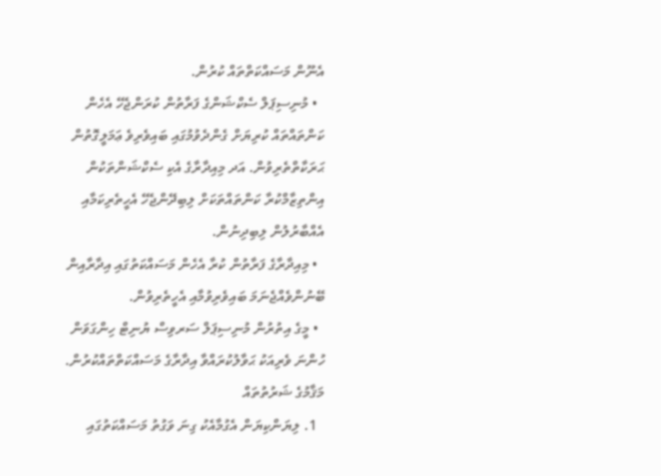އެނޫން މަސައްކަތްތައް ކުރުން.
  • މުނިސިޕަލް ސެކްޝަންގެ ފަރާތުން ކުރަންޖެހޭ އެހެން ކަންތައްތައް ކުރިޔަށް ގެންދެވުމުގައި ބައިވެރިވެ ޢަމަލީގޮތުން ޙަރަކާތްތެރިވުން. އަދ މިއިދާރާގެ އެކި ސެކްޝަންތަކުން އިންތިޒާމްކުރާ ކަންތައްތަކަށް ލިބިދޭންޖެހޭ އެހީތެރިކަމާއި އެއްބާރުލުން ލިބިދިނުން.
  • މިއިދާރާގެ ފަރާތުން ކުރާ އެހެން މަސައްކަތުގައި އިދާރާއިން ބޭނުންވެއްޖެނަމަ ބައިވެރިވުމާއި އެހީތެރިވުން.
  • މީގެ އިތުރުން މުނިސިޕަލް ސަރވިސް ޔުނިޓް ހިންގަވަން ހުންނަ ވެރިއަކު ޙަވާލުކުރައްވާ އިދާރާގެ މަސައްކަތްތައްކުރުން.
މަޤާމުގެ ޝަރުތުތައް
  1. ލިޔަންކިޔަން އެގުމާއެކު ގިނަ ވަގުތު މަސައްކަތުގައި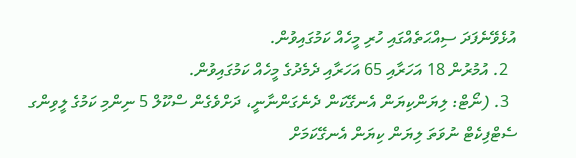އުޅެވޭނެފަދަ ސިއްޙަތެއްގައި ހުރި މީހެއް ކަމުގައިވުން.
  2. އުމުރުން 18 އަހަރާއި 65 އަހަރާއި ދެމެދުގެ މީހެއް ކަމުގައިވުން.
  3. (ނޯޓް: ލިޔަންކިޔަން އެނގޭކަން ދެނެގަންނާނީ، ދަށްވެގެން ސްކޫލް 5 ނިންމި ކަމުގެ ލީވިންގ ސެޓްފިކެޓް ނުވަތަ ލިޔަން ކިޔަން އެނގޭކަމަށް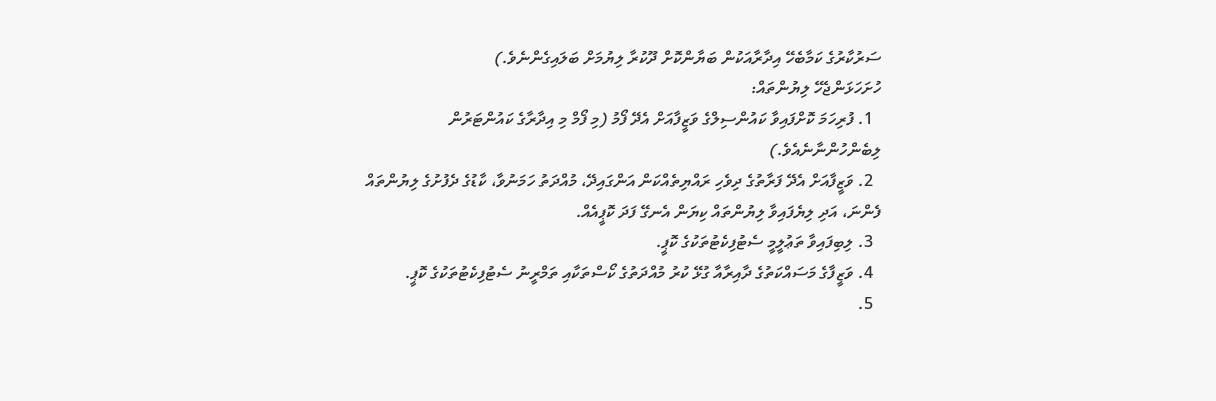ސަރުކާރުގެ ކަމާބެހޭ އިދާރާއަކުން ބަޔާންކޮށް ދޫކުރާ ލިޔުމަށް ބަލައިގެންނެވެ.)
ހުށަހަޅަންޖެހޭ ލިޔުންތައް:
  1. ފުރިހަމަ ކޮށްފައިވާ ކައުންސިލްގެ ވަޒީފާއަށް އެދޭ ފޯމު (މި ފޯމް މި އިދާރާގެ ކައުންޓަރުން ލިބެންހުންނާނެއެވެ.)
  2. ވަޒީފާއަށް އެދޭ ފަރާތުގެ ދިވެހި ރައްޔިތެއްކަން އަންގައިދޭ، މުއްދަތު ހަމަނުވާ، ކާޑުގެ ދެފުށުގެ ލިޔުންތައް ފެންނަ، އަދި ލިޔެފައިވާ ލިޔުންތައް ކިޔަން އެނގޭ ފަދަ ކޮޕީއެއް.
  3. ލިބިފައިވާ ތަޢުލީމީ ސެޓުފިކެޓުތަކުގެ ކޮޕީ.
  4. ވަޒީފާގެ މަސައްކަތުގެ ދާއިރާއާ ގުޅޭ ކުރު މުއްދަތުގެ ކޯސްތަކާއި ތަމްރީނު ސެޓުފިކެޓުތަކުގެ ކޮޕީ.
  5.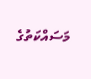މަސައްކަތުގެ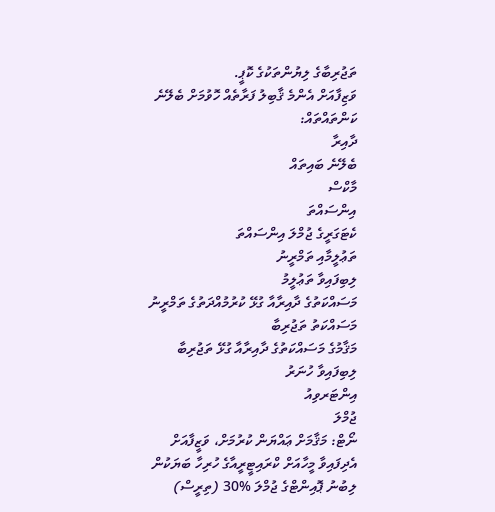ތަޖުރިބާގެ ލިޔުންތަކުގެ ކޮޕީ.
ވަޒިފާއަށް އެންމެ ޤާބިލު ފަރާތެއް ހޮވުމަށް ބެލޭނެ ކަންތައްތައް:
ދާއިރާ
ބެލޭނެ ބައިތައް
މާކްސް
އިންސައްތަ
ކެޓަގަރީގެ ޖުމްލަ އިންސައްތަ
ތަޢުލީމާއި ތަމްރީނު
ލިބިފައިވާ ތަޢުލީމު
މަސައްކަތުގެ ދާއިރާއާ ގުޅޭ ކުރުމުއްދަތުގެ ތަމްރީނު
މަސައްކަތު ތަޖުރިބާ
މަޤާމުގެ މަސައްކަތުގެ ދާއިރާއާ ގުޅޭ ތަޖުރިބާ
ލިބިފައިވާ ހުނަރު
އިންޓަރވިއު
ޖުމްލަ
ނޯޓް: މަޤާމަށް ޢައްޔަން ކުރުމަށް، ވަޒީފާއަށް އެދިފައިވާ މީހާއަށް ކްރައިޓީރީއާގެ ހުރިހާ ބަޔަކުން ލިބުނު ޕޮއިންޓްގެ ޖުމްލަ %30 (ތިރީސް)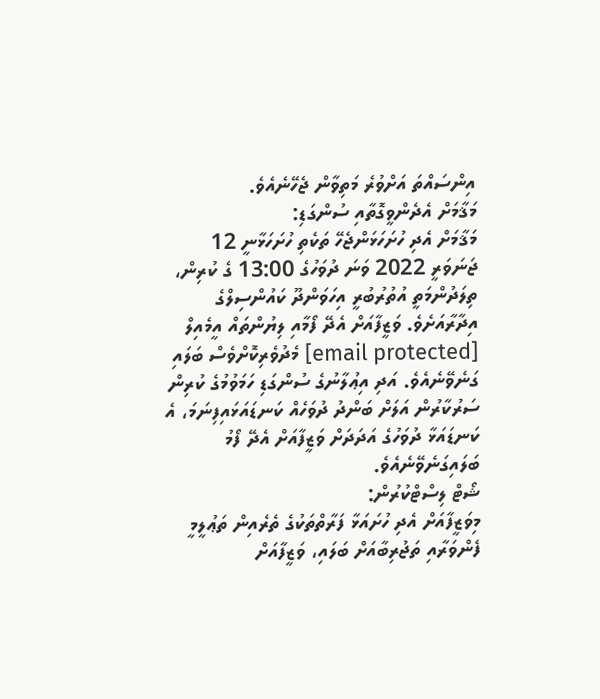އިންސައްތަ އަށްވުރެ މަތިވާން ޖެހޭނެއެވެ.
މަޤާމަށް އެދެންވީގޮތާއި ސުންގަޑި:
މަޤާމަށް އެދި ހުށަހަޅަންޖެހޭ ތަކެތި ހުށަހަޅާނީ 12 ޖަނަވަރީ 2022 ވަނަ ދުވަހުގެ 13:00 ގެ ކުރިން، ތިލަދުންމަތީ އުތުރުބުރީ އިހަވަންދޫ ކައުންސިލްގެ އިދާރާއަށެވެ. ވަޒީފާއަށް އެދޭ ފޯމާއި ލިޔުންތައް އީމެއިލް [email protected] މެދުވެރިކޮށްވެސް ބަލައި ގަނެވޭނެއެވެ. އަދި އިޢުލާނުގެ ސުންގަޑި ހަމަވުމުގެ ކުރިން ސަރުކާރުން އަލަށް ބަންދު ދުވަހެއް ކަނޑައަޅައިފިނަމަ، އެ ކަނޑައަޅާ ދުވަހުގެ އަދަދަށް ވަޒީފާއަށް އެދޭ ފޯމު ބަލައިގަނެވޭނެއެވެ.
ޝޯޓް ލިސްޓްކުރުން:
މިވަޒީފާއަށް އެދި ހުށައަޅާ ފަރާތްތަކުގެ ތެރެއިން ތަޢުލީމީ ފެންވަރާއި ތަޖުރިބާއަށް ބަލައި، ވަޒީފާއަށް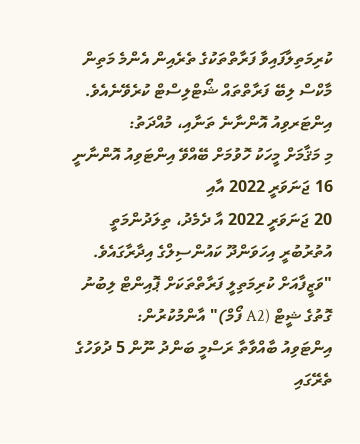ކުރިމަތިލާފައިވާ ފަރާތްތަކުގެ ތެރެއިން އެންމެ މަތިން މާކްސް ލިބޭ ފަރާތްތައް ޝޯޓްލިސްޓް ކުރެވޭނެއެވެ.
އިންޓަރވިއު އޮންނާނެ ތަނާއި، މުއްދަތު:
މި މަޤާމަށް މީހަކު ހޮވުމަށް ބޭއްވޭ އިންޓަވިއު އޮންނާނީ 16 ޖަނަވަރީ 2022 އާއި
20 ޖަނަވަރީ 2022 އާ ދެމެދު، ތިލަދުންމަތީ އުތުރުބުރީ އިހަވަންދޫ ކައުންސިލްގެ އިދާރާގައެވެ.
"ވަޒީފާއަށް ކުރިމަތިލީ ފަރާތްތަކަށް ޕޮއިންޓް ލިބުނު ގޮތުގެ ޝީޓް (A2 ފޯމް)" އާންމުކުރުން:
އިންޓަވިއު ބާއްވާތާ ރަސްމީ ބަންދު ނޫން 5 ދުވަހުގެ ތެރޭގައި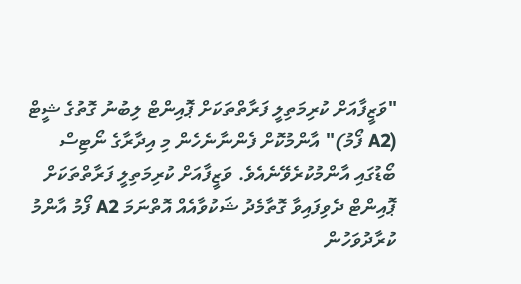"ވަޒީފާއަށް ކުރިމަތިލީ ފަރާތްތަކަށް ޕޮއިންޓް ލިބުނު ގޮތުގެ ޝީޓް (A2 ފޯމު)" އާންމުކޮށް ފެންނާނެހެން މި އިދާރާގެ ނޯޓިސް ބޯޑުގައި އާންމުކުރެވޭނެއެވެ. ވަޒީފާއަށް ކުރިމަތިލީ ފަރާތްތަކަށް ޕޮއިންޓް ދެވިފައިވާ ގޮތާމެދު ޝަކުވާއެއް އޮތްނަމަ A2 ފޯމު އާންމު ކުރާދުވަހުން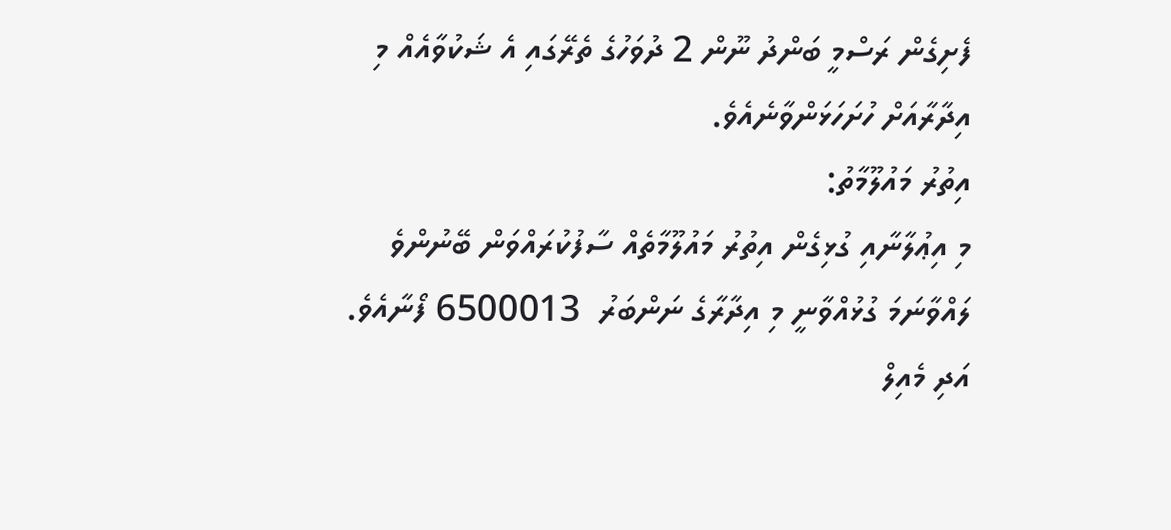ފެށިގެން ރަސްމީ ބަންދު ނޫން 2 ދުވަހުގެ ތެރޭގައި އެ ޝަކުވާއެއް މި އިދާރާއަށް ހުށަހަޅަންވާނެއެވެ.
އިތުރު މައުލޫމާތު:
މި އިޢުލާނާއި ގުޅިގެން އިތުރު މައުލޫމާތެއް ސާފުކުރައްވަން ބޭނުންވެ ލައްވާނަމަ ގުޅުއްވާނީ މި އިދާރާގެ ނަންބަރު  6500013 ފޯނާއެވެ. އަދި މެއިލް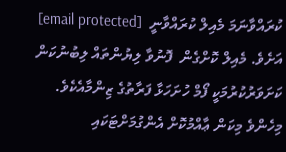ކުރައްވާނަމަ މެއިލް ކުރައްވާނީ  [email protected] އަށެވެ. މެއިލް ކޮށްގެން  ފޮނުވާ ލިޔުންތައް ލިބުނުކަން ކަށަވަރުކުރުމަކީ ފޯމް ހުށަހަޅާ ފަރާތުގެ ޒިންމާއެކެވެ.
މިހެންވެ މިކަން ޢާއްމުކޮށް އެންގުމަށްޓަކައި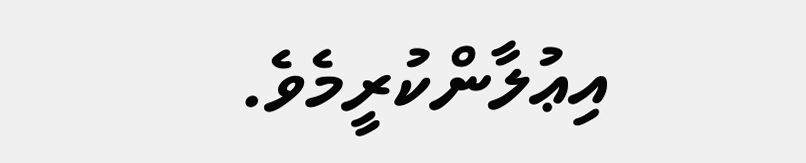އިޢުލާންކުރީމެވެ.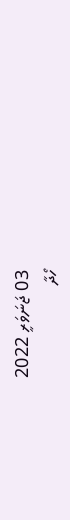03 ޖަނަވަރީ 2022
ހޯދާ